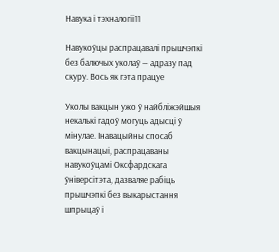Навука і тэхналогіі11

Навукоўцы распрацавалі прышчэпкі без балючых уколаў — адразу пад скуру. Вось як гэта працуе

Уколы вакцын ужо ў найбліжэйшыя некалькі гадоў могуць адысці ў мінулае. Інавацыйны спосаб вакцынацыі, распрацаваны навукоўцамі Оксфардскага ўніверсітэта, дазваляе рабіць прышчэпкі без выкарыстання шпрыцаў і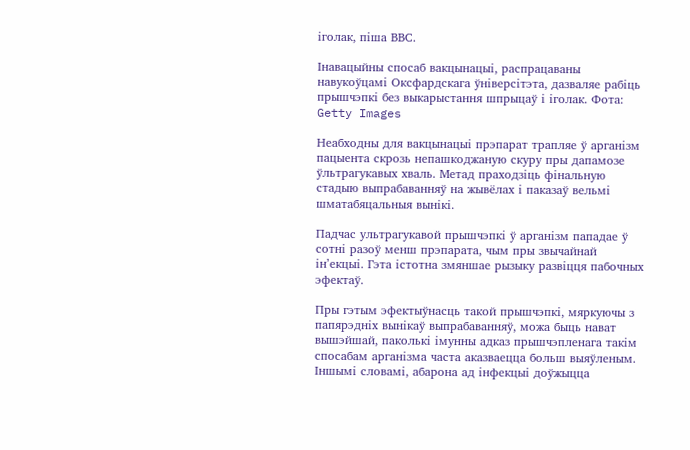іголак, піша ВВС.

Інавацыйны спосаб вакцынацыі, распрацаваны навукоўцамі Оксфардскага ўніверсітэта, дазваляе рабіць прышчэпкі без выкарыстання шпрыцаў і іголак. Фота: Getty Images

Неабходны для вакцынацыі прэпарат трапляе ў арганізм пацыента скрозь непашкоджаную скуру пры дапамозе ўльтрагукавых хваль. Метад праходзіць фінальную стадыю выпрабаванняў на жывёлах і паказаў вельмі шматабяцальныя вынікі.

Падчас ультрагукавой прышчэпкі ў арганізм пападае ў сотні разоў менш прэпарата, чым пры звычайнай інʼекцыі. Гэта істотна змяншае рызыку развіцця пабочных эфектаў.

Пры гэтым эфектыўнасць такой прышчэпкі, мяркуючы з папярэдніх вынікаў выпрабаванняў, можа быць нават вышэйшай, паколькі імунны адказ прышчэпленага такім спосабам арганізма часта аказваецца больш выяўленым. Іншымі словамі, абарона ад інфекцыі доўжыцца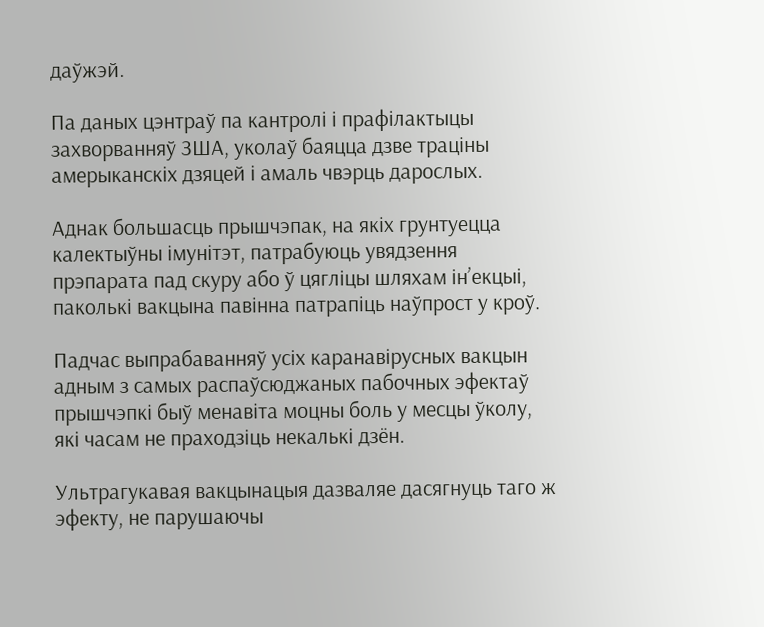даўжэй.

Па даных цэнтраў па кантролі і прафілактыцы захворванняў ЗША, уколаў баяцца дзве траціны амерыканскіх дзяцей і амаль чвэрць дарослых.

Аднак большасць прышчэпак, на якіх грунтуецца калектыўны імунітэт, патрабуюць увядзення прэпарата пад скуру або ў цягліцы шляхам інʼекцыі, паколькі вакцына павінна патрапіць наўпрост у кроў.

Падчас выпрабаванняў усіх каранавірусных вакцын адным з самых распаўсюджаных пабочных эфектаў прышчэпкі быў менавіта моцны боль у месцы ўколу, які часам не праходзіць некалькі дзён.

Ультрагукавая вакцынацыя дазваляе дасягнуць таго ж эфекту, не парушаючы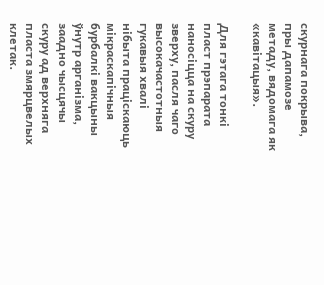скурнага покрыва, пры дапамозе метаду, вядомага як «кавітацыя».

Для гэтага тонкі пласт прэпарата наносіцца на скуру зверху, пасля чаго высокачастотныя гукавыя хвалі нібыта праціскаюць мікраскапічныя бурбалкі вакцыны ўнутр арганізма, заадно чысцячы скуру ад верхняга пласта змярцвелых клетак.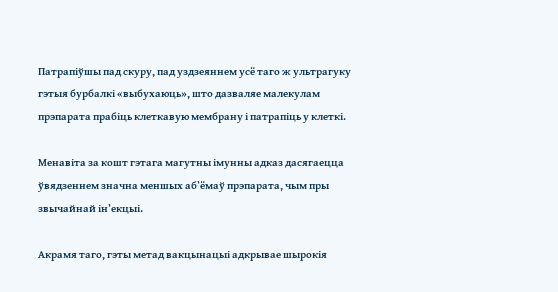Патрапіўшы пад скуру, пад уздзеяннем усё таго ж ультрагуку гэтыя бурбалкі «выбухаюць», што дазваляе малекулам прэпарата прабіць клеткавую мембрану і патрапіць у клеткі.

Менавіта за кошт гэтага магутны імунны адказ дасягаецца ўвядзеннем значна меншых абʼёмаў прэпарата, чым пры звычайнай інʼекцыі.

Акрамя таго, гэты метад вакцынацыі адкрывае шырокія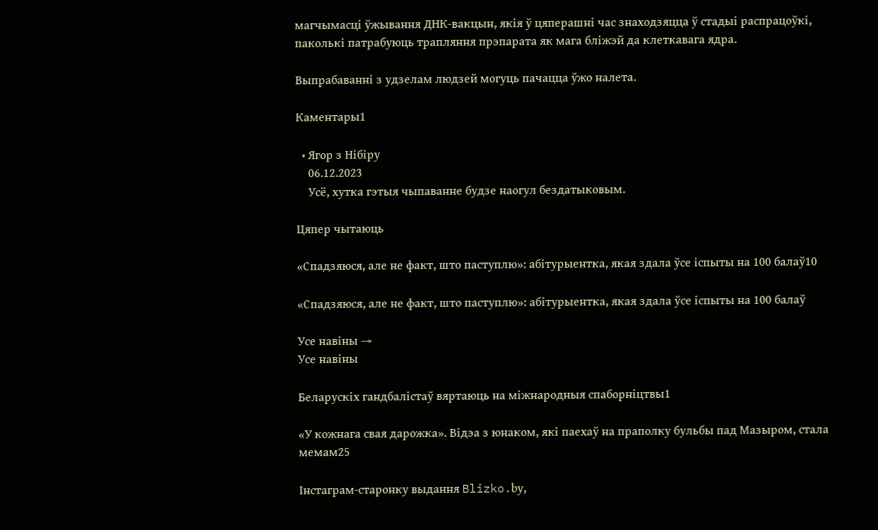магчымасці ўжывання ДНК-вакцын, якія ў цяперашні час знаходзяцца ў стадыі распрацоўкі, паколькі патрабуюць трапляння прэпарата як мага бліжэй да клеткавага ядра.

Выпрабаванні з удзелам людзей могуць пачацца ўжо налета.

Каментары1

  • Ягор з Нібіру
    06.12.2023
    Усё, хутка гэтыя чыпаванне будзе наогул бездатыковым.

Цяпер чытаюць

«Спадзяюся, але не факт, што паступлю»: абітурыентка, якая здала ўсе іспыты на 100 балаў10

«Спадзяюся, але не факт, што паступлю»: абітурыентка, якая здала ўсе іспыты на 100 балаў

Усе навіны →
Усе навіны

Беларускіх гандбалістаў вяртаюць на міжнародныя спаборніцтвы1

«У кожнага свая дарожка». Відэа з юнаком, які паехаў на праполку бульбы пад Мазыром, стала мемам25

Інстаграм-старонку выдання Blizko.bу,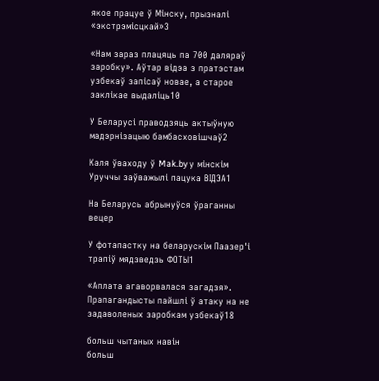якое працуе ў Мінску, прызналі «экстрэмісцкай»3

«Нам зараз плацяць па 700 даляраў заробку». Аўтар відэа з пратэстам узбекаў запісаў новае, а старое заклікае выдаліць10

У Беларусі праводзяць актыўную мадэрнізацыю бамбасховішчаў2

Каля ўваходу ў Mak.by у мінскім Уруччы заўважылі пацука ВІДЭА1

На Беларусь абрынуўся ўраганны вецер

У фотапастку на беларускім Паазер'і трапіў мядзведзь ФОТЫ1

«Аплата агаворвалася загадзя». Прапагандысты пайшлі ў атаку на не задаволеных заробкам узбекаў18

больш чытаных навін
больш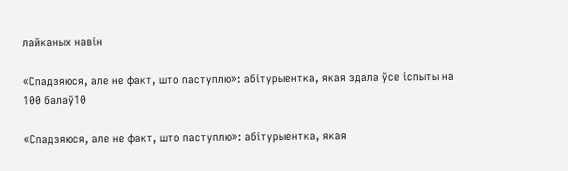лайканых навін

«Спадзяюся, але не факт, што паступлю»: абітурыентка, якая здала ўсе іспыты на 100 балаў10

«Спадзяюся, але не факт, што паступлю»: абітурыентка, якая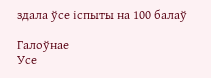здала ўсе іспыты на 100 балаў

Галоўнае
Усе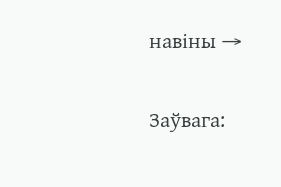навіны →

Заўвага: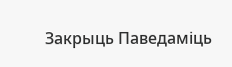Закрыць Паведаміць